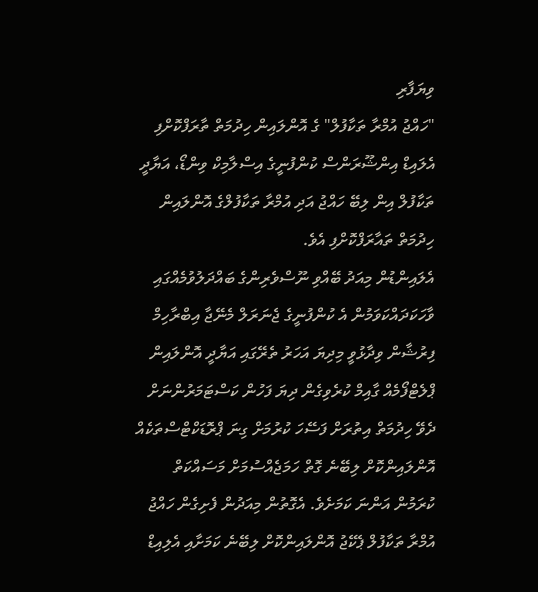ވިޔަފާރި
"ހައްޖު އުމްރާ ތަކާފުލް" ގެ އޮންލައިން ހިދުމަތް ތާރަފްކޮށްފި
އެލައިޑް އިންޝޫރަންސް ކުންފުނީގެ އިސްލާމިކް ވިންޑޯ، އަޔާދީ ތަކާފުލް އިން ލިބޭ ހައްޖު އަދި އުމްރާ ތަކާފުލްގެ އޮންލައިން ހިދުމަތް ތައާރަފްކޮށްފި އެވެ.
އެލައިންޑުން މިއަދު ބޭއްވި ނޫސްވެރިންގެ ބައްދަލުވުމެއްގައި ވާހަކަދައްކަވަމުން އެ ކުންފުނީގެ ޖެނަރަލް މެނޭޖާ އިބްރާހިމް ފިރުޝާން ވިދާޅުވީ މިދިޔަ އަހަރު ތެރޭގައި އަޔާދީ އޮންލައިން ޕްލެޓްފޯމެއް ގާއިމް ކުރެވިގެން ދިޔަ ފަހުން ކަސްޓަމަރުންނަށް ދެވޭ ހިދުމަތް އިތުރަށް ފަސޭހަ ކުރުމަށް ގިނަ ޕްރޮޑަކްޓްސްތަކެއް އޮންލައިންކޮށް ލިބޭނެ ގޮތް ހަމަޖެއްސުމަށް މަސައްކަތް ކުރަމުން އަންނަ ކަމަށެވެ. އެގޮތުން މިއަދުން ފެށިގެން ހައްޖު އުމްރާ ތަކާފުލް ޕެކޭޖު އޮންލައިންކޮށް ލިބޭނެ ކަމަށާއި އެލިއިޑް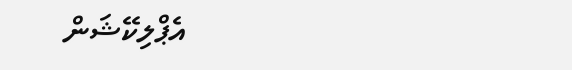އެޕްލިކޭޝަން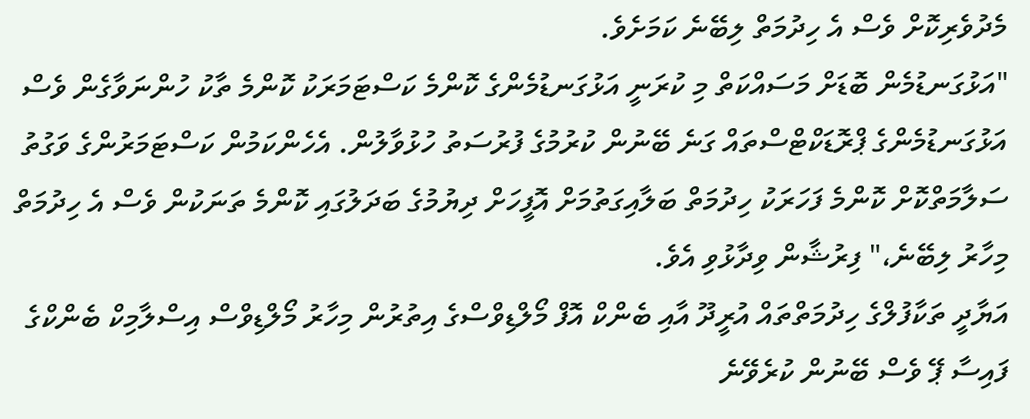މެދުވެރިކޮށް ވެސް އެ ހިދުމަތް ލިބޭނެ ކަމަށެވެ.
"އަޅުގަނޑުމެން ބޮޑަށް މަސައްކަތް މި ކުރަނީ އަޅުގަނޑުމެންގެ ކޮންމެ ކަސްޓަމަރަކު ކޮންމެ ތާކު ހުންނަވާގެން ވެސް އަޅުގަނޑުމެންގެ ޕްރޮޑަކްޓްސްތައް ގަނެ ބޭނުން ކުރުމުގެ ފުރުސަތު ހުޅުވާލުން. އެހެންކަމުން ކަސްޓަމަރުންގެ ވަގުތު ސަލާމަތްކޮށް ކޮންމެ ފަހަރަކު ހިދުމަތް ބަލާއިގަތުމަށް އޮފީހަށް ދިޔުމުގެ ބަދަލުގައި ކޮންމެ ތަނަކުން ވެސް އެ ހިދުމަތް މިހާރު ލިބޭނެ،" ފިރުޝާން ވިދާޅުވި އެވެ.
އަޔާދީ ތަކާފުލްގެ ހިދުމަތްތައް އުރީދޫ އާއި ބެންކް އޮފް މޯލްޑިވްސްގެ އިތުރުން މިހާރު މޯލްޑިވްސް އިސްލާމިކް ބެންކްގެ ފައިސާ ޕޭ ވެސް ބޭނުން ކުރެވޭނެ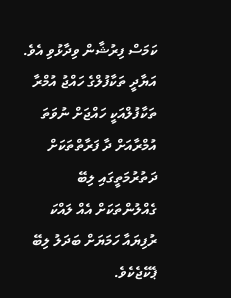ކަމަސް ފިރުޝާން ވިދާޅުވި އެވެ.
އަޔާދީ ތަކާފުލްގެ ހައްޖު އުމްރާ ތަކާފުލްއަކީ ހައްޖަށް ނުވަތަ އުމްރާއަށް ދާ ފަރާތްތަކަށް ދަތުރުމަތީގައި ލިބޭ ގެއްލުންތަކަށް އެއް ލައްކަ ރުފިޔައާ ހަމަޔަށް ބަދަލު ލިބޭ ޕެކޭޖެކެވެ.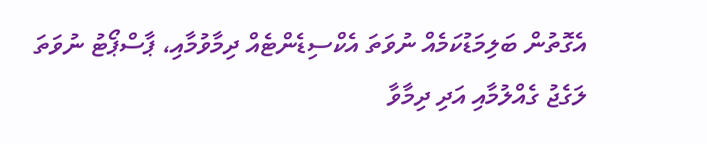އެގޮތުން ބަލިމަޑުކަމެއް ނުވަތަ އެކްސިޑެންޓެއް ދިމާވުމާއި، ޕާސްޕޯޓު ނުވަތަ ލަގެޖު ގެއްލުމާއި އަދި ދިމާވާ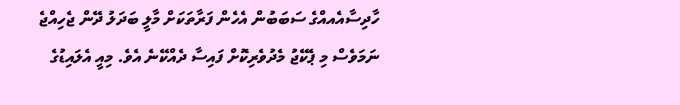ހާދިސާއެއއްގެ ސަބަބުން އެހެން ފަރާތަކަށް މާލީ ބަދަލު ދޭން ޖެހިއްޖެ ނަމަވެސް މި ޕެކޭޖު މެދުވެރިކޮށް ފައިސާ ދެއްކޭނެ އެވެ. މިއީ އެލައިޑުގެ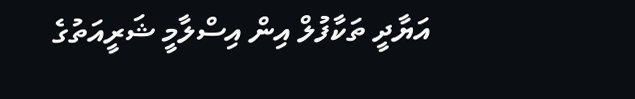އަޔާދީ ތަކާފުލް އިން އިސްލާމީ ޝަރީއަތުގެ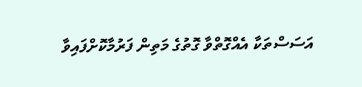އަސަސްތަކާ އެއްގޮތްވާ ގޮތުގެ މަތިން ފަރުމާކޮށްފައިވާ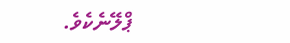ޕްލޭނެކެވެ.